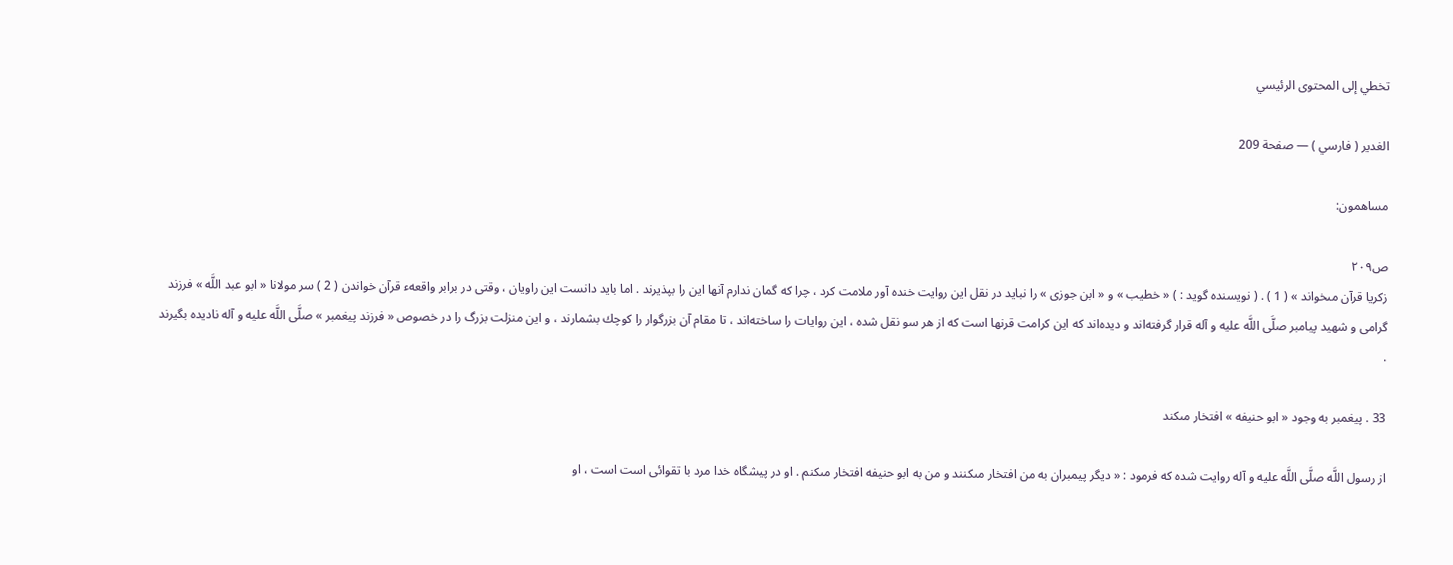تخطي إلى المحتوى الرئيسي

الغدير ( فارسي ) — صفحة 209

مساهمون:

ص٢٠٩
زكريا قرآن مىخواند » ( 1 ) . ( نويسنده گويد : ) « خطيب » و « ابن جوزى » را نبايد در نقل اين روايت خنده آور ملامت كرد ، چرا كه گمان ندارم آنها اين را بپذيرند . اما بايد دانست اين راويان ، وقتى در برابر واقعهء قرآن خواندن ( 2 ) سر مولانا « ابو عبد اللَّه » فرزند گرامى و شهيد پيامبر صلَّى اللَّه عليه و آله قرار گرفته‌اند و ديده‌اند كه اين كرامت قرنها است كه از هر سو نقل شده ، اين روايات را ساخته‌اند ، تا مقام آن بزرگوار را كوچك بشمارند ، و اين منزلت بزرگ را در خصوص « فرزند پيغمبر » صلَّى اللَّه عليه و آله ناديده بگيرند .

33 . پيغمبر به وجود « ابو حنيفه » افتخار مىكند

از رسول اللَّه صلَّى اللَّه عليه و آله روايت شده كه فرمود : « ديگر پيمبران به من افتخار مىكنند و من به ابو حنيفه افتخار مىكنم . او در پيشگاه خدا مرد با تقوائى است است ، او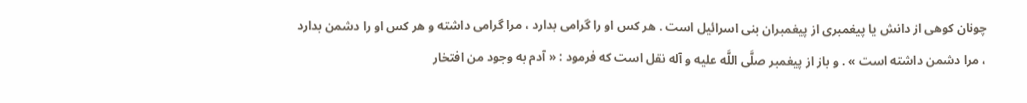چونان كوهى از دانش يا پيغمبرى از پيغمبران بنى اسرائيل است . هر كس او را گرامى بدارد ، مرا گرامى داشته و هر كس او را دشمن بدارد ، مرا دشمن داشته است » . و باز از پيغمبر صلَّى اللَّه عليه و آله نقل است كه فرمود : « آدم به وجود من افتخار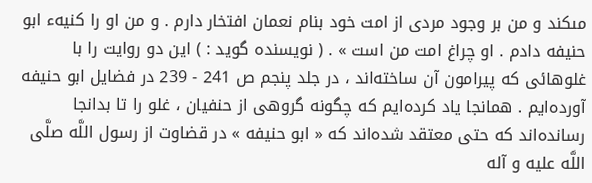مىكند و من بر وجود مردى از امت خود بنام نعمان افتخار دارم . و من او را كنيهء ابو حنيفه دادم . او چراغ امت من است » . ( نويسنده گويد : ) اين دو روايت را با غلوهائى كه پيرامون آن ساخته‌اند ، در جلد پنجم ص 241 - 239 در فضايل ابو حنيفه آورده‌ايم . همانجا ياد كرده‌ايم كه چگونه گروهى از حنفيان ، غلو را تا بدانجا رسانده‌اند كه حتى معتقد شده‌اند كه « ابو حنيفه » در قضاوت از رسول اللَّه صلَّى اللَّه عليه و آله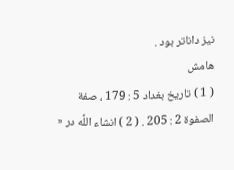نيز داناتر بود .
هامش
( 1 ) تاريخ بغداد 5 : 179 ، صفة الصفوة 2 : 205 . ( 2 ) انشاء اللَّه در «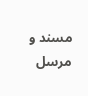مسند و مرسل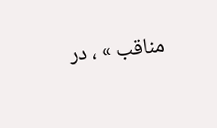مناقب » ، در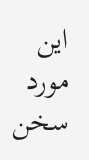اين مورد سخن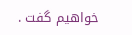خواهيم گفت .